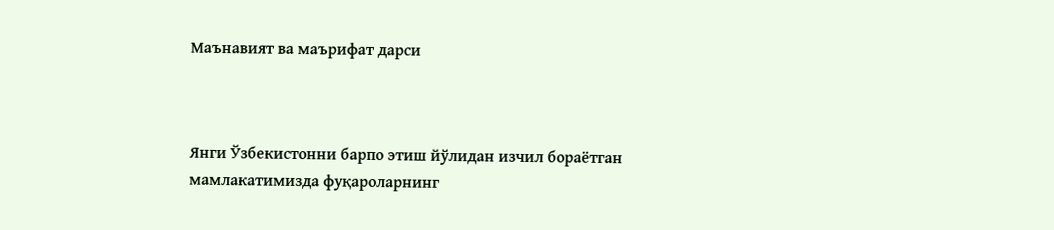Маънавият ва маърифат дарси



Янги Ўзбекистонни барпо этиш йўлидан изчил бораётган мамлакатимизда фуқароларнинг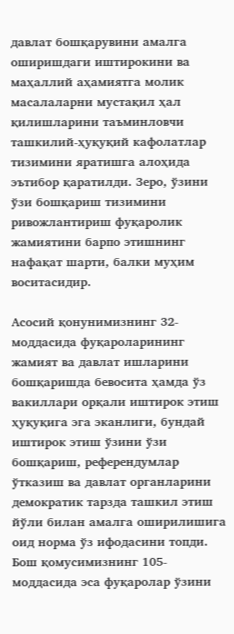давлат бошқарувини амалга оширишдаги иштирокини ва маҳаллий аҳамиятга молик масалаларни мустақил ҳал қилишларини таъминловчи ташкилий-ҳуқуқий кафолатлар тизимини яратишга алоҳида эътибор қаратилди. Зеро, ўзини ўзи бошқариш тизимини ривожлантириш фуқаролик жамиятини барпо этишнинг нафақат шарти, балки муҳим воситасидир.

Асосий қонунимизнинг 32-моддасида фуқароларининг жамият ва давлат ишларини бошқаришда бевосита ҳамда ўз вакиллари орқали иштирок этиш ҳуқуқига эга эканлиги, бундай иштирок этиш ўзини ўзи бошқариш, референдумлар ўтказиш ва давлат органларини демократик тарзда ташкил этиш йўли билан амалга оширилишига оид норма ўз ифодасини топди. Бош қомусимизнинг 105-моддасида эса фуқаролар ўзини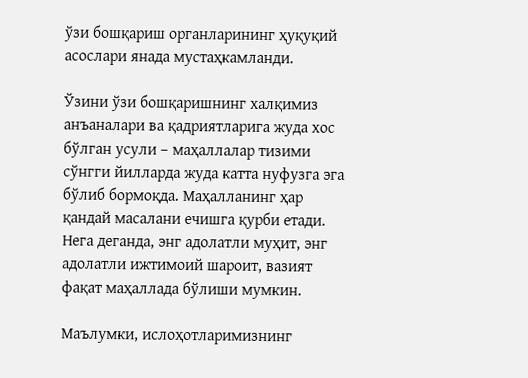ўзи бошқариш органларининг ҳуқуқий асослари янада мустаҳкамланди.

Ўзини ўзи бошқаришнинг халқимиз анъаналари ва қадриятларига жуда хос бўлган усули – маҳаллалар тизими сўнгги йилларда жуда катта нуфузга эга бўлиб бормоқда. Маҳалланинг ҳар қандай масалани ечишга қурби етади. Нега деганда, энг адолатли муҳит, энг адолатли ижтимоий шароит, вазият фақат маҳаллада бўлиши мумкин.

Маълумки, ислоҳотларимизнинг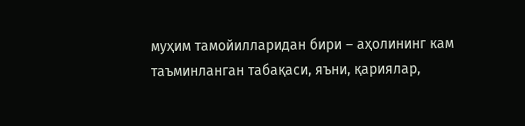муҳим тамойилларидан бири – аҳолининг кам таъминланган табақаси, яъни, қариялар,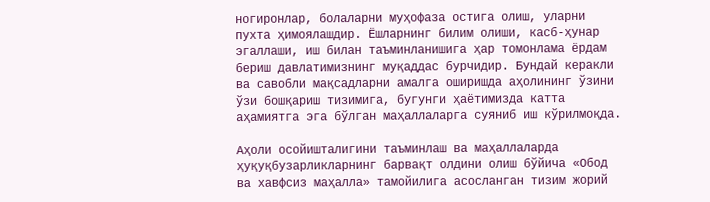ногиронлар, болаларни муҳофаза остига олиш, уларни пухта ҳимоялашдир. Ёшларнинг билим олиши, касб-ҳунар эгаллаши, иш билан таъминланишига ҳар томонлама ёрдам бериш давлатимизнинг муқаддас бурчидир. Бундай керакли ва савобли мақсадларни амалга оширишда аҳолининг ўзини ўзи бошқариш тизимига, бугунги ҳаётимизда катта аҳамиятга эга бўлган маҳаллаларга суяниб иш кўрилмоқда.

Аҳоли осойишталигини таъминлаш ва маҳаллаларда ҳуқуқбузарликларнинг барвақт олдини олиш бўйича «Обод ва хавфсиз маҳалла» тамойилига асосланган тизим жорий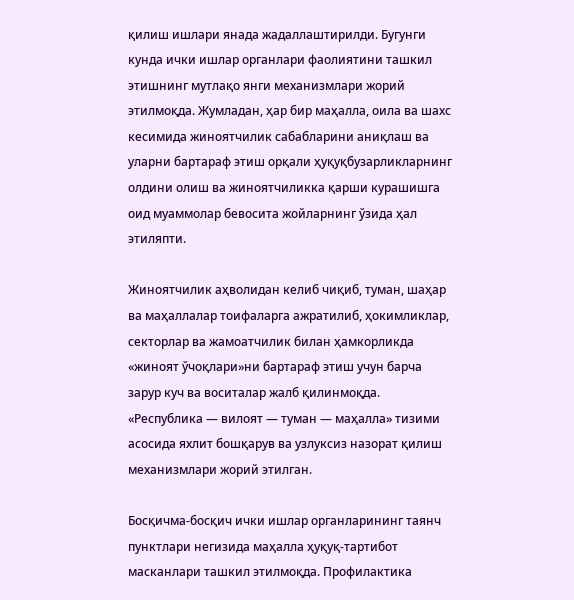қилиш ишлари янада жадаллаштирилди. Бугунги кунда ички ишлар органлари фаолиятини ташкил этишнинг мутлақо янги механизмлари жорий этилмоқда. Жумладан, ҳар бир маҳалла, оила ва шахс кесимида жиноятчилик сабабларини аниқлаш ва уларни бартараф этиш орқали ҳуқуқбузарликларнинг олдини олиш ва жиноятчиликка қарши курашишга оид муаммолар бевосита жойларнинг ўзида ҳал этиляпти.

Жиноятчилик аҳволидан келиб чиқиб, туман, шаҳар ва маҳаллалар тоифаларга ажратилиб, ҳокимликлар, секторлар ва жамоатчилик билан ҳамкорликда «жиноят ўчоқлари»ни бартараф этиш учун барча зарур куч ва воситалар жалб қилинмоқда. «Республика — вилоят — туман — маҳалла» тизими асосида яхлит бошқарув ва узлуксиз назорат қилиш механизмлари жорий этилган.

Босқичма-босқич ички ишлар органларининг таянч пунктлари негизида маҳалла ҳуқуқ-тартибот масканлари ташкил этилмоқда. Профилактика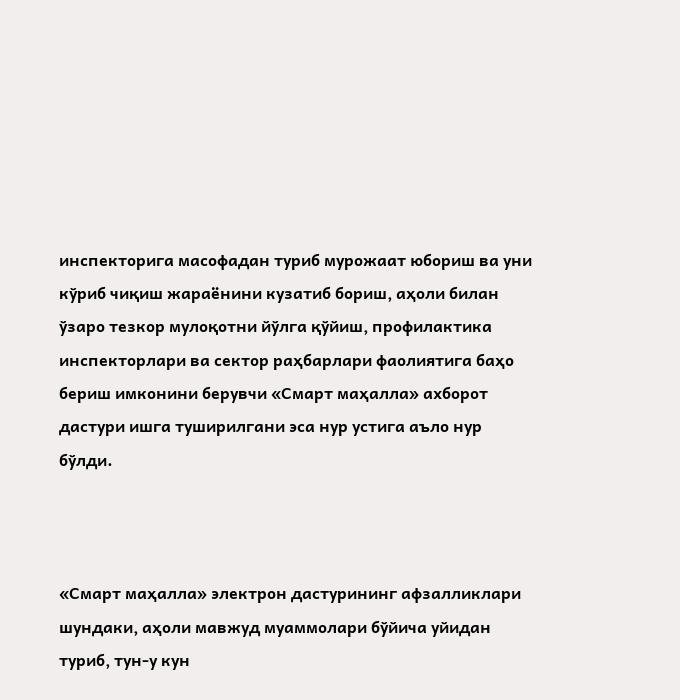инспекторига масофадан туриб мурожаат юбориш ва уни кўриб чиқиш жараёнини кузатиб бориш, аҳоли билан ўзаро тезкор мулоқотни йўлга қўйиш, профилактика инспекторлари ва сектор раҳбарлари фаолиятига баҳо бериш имконини берувчи «Смарт маҳалла» ахборот дастури ишга туширилгани эса нур устига аъло нур бўлди.



«Смарт маҳалла» электрон дастурининг афзалликлари шундаки, аҳоли мавжуд муаммолари бўйича уйидан туриб, тун-у кун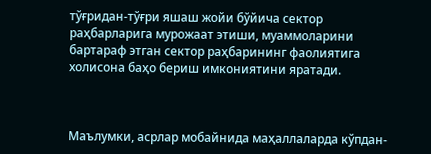тўғридан-тўғри яшаш жойи бўйича сектор раҳбарларига мурожаат этиши, муаммоларини бартараф этган сектор раҳбарининг фаолиятига холисона баҳо бериш имкониятини яратади.



Маълумки, асрлар мобайнида маҳаллаларда кўпдан-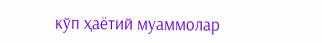кўп ҳаётий муаммолар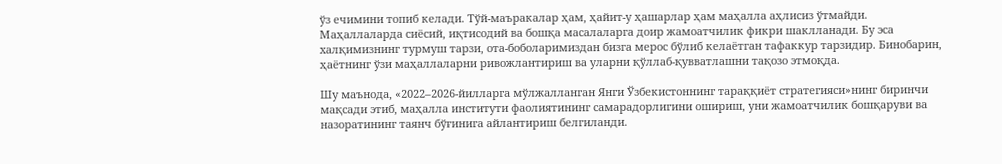ўз ечимини топиб келади. Тўй-маъракалар ҳам, ҳайит-у ҳашарлар ҳам маҳалла аҳлисиз ўтмайди. Маҳаллаларда сиёсий, иқтисодий ва бошқа масалаларга доир жамоатчилик фикри шаклланади. Бу эса халқимизнинг турмуш тарзи, ота-боболаримиздан бизга мерос бўлиб келаётган тафаккур тарзидир. Бинобарин, ҳаётнинг ўзи маҳаллаларни ривожлантириш ва уларни қўллаб-қувватлашни тақозо этмоқда.

Шу маънода, «2022–2026-йилларга мўлжалланган Янги Ўзбекистоннинг тараққиёт стратегияси»нинг биринчи мақсади этиб, маҳалла институти фаолиятининг самарадорлигини ошириш, уни жамоатчилик бошқаруви ва назоратининг таянч бўғинига айлантириш белгиланди.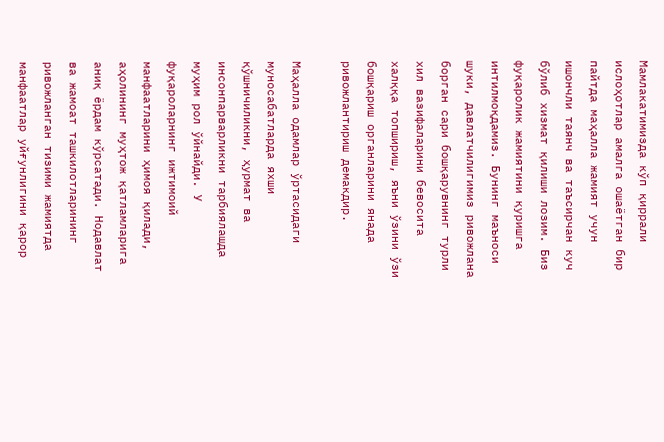Мамлакатимизда кўп қиррали ислоҳотлар амалга ошаётган бир пайтда маҳалла жамият учун ишончли таянч ва таъсирчан куч бўлиб хизмат қилиши лозим. Биз фуқаролик жамиятини қуришга интилмоқдамиз. Бунинг маъноси шуки, давлатчилигимиз ривожлана борган сари бошқарувнинг турли хил вазифаларини бевосита халққа топшириш, яъни ўзини ўзи бошқариш органларини янада ривожлантириш демакдир.

Маҳалла одамлар ўртасидаги муносабатларда яхши қўшничиликни, ҳурмат ва инсонпарварликни тарбиялашда муҳим рол ўйнайди. У фуқароларнинг ижтимоий манфаатларини ҳимоя қилади, аҳолининг муҳтож қатламларига аниқ ёрдам кўрсатади. Нодавлат ва жамоат ташкилотларининг ривожланган тизими жамиятда манфаатлар уйғунлигини қарор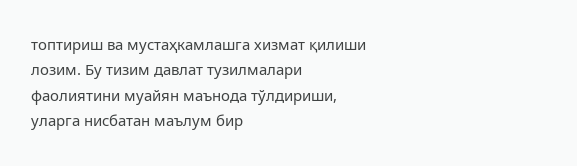топтириш ва мустаҳкамлашга хизмат қилиши лозим. Бу тизим давлат тузилмалари фаолиятини муайян маънода тўлдириши, уларга нисбатан маълум бир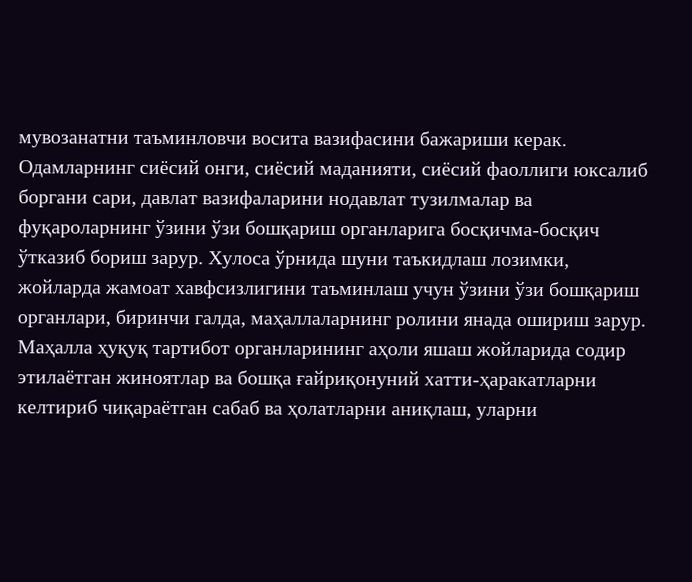мувозанатни таъминловчи восита вазифасини бажариши керак. Одамларнинг сиёсий онги, сиёсий маданияти, сиёсий фаоллиги юксалиб боргани сари, давлат вазифаларини нодавлат тузилмалар ва фуқароларнинг ўзини ўзи бошқариш органларига босқичма-босқич ўтказиб бориш зарур. Хулоса ўрнида шуни таъкидлаш лозимки, жойларда жамоат хавфсизлигини таъминлаш учун ўзини ўзи бошқариш органлари, биринчи галда, маҳаллаларнинг ролини янада ошириш зарур. Маҳалла ҳуқуқ тартибот органларининг аҳоли яшаш жойларида содир этилаётган жиноятлар ва бошқа ғайриқонуний хатти-ҳаракатларни келтириб чиқараётган сабаб ва ҳолатларни аниқлаш, уларни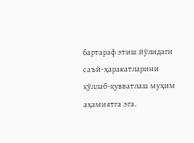бартараф этиш йўлидаги саъй-ҳаракатларини қўллаб-қувватлаш муҳим аҳамиятга эга.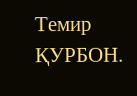Темир ҚУРБОН.